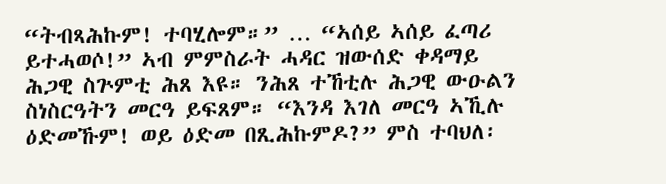“ትብጻሕኩም! ተባሂሎም።” … “ኣሰይ ኣሰይ ፈጣሪ ይተሓወሶ!” ኣብ ምምስራት ሓዳር ዝውሰድ ቀዳማይ ሕጋዊ ስጕምቲ ሕጸ እዩ። ንሕጸ ተኸቲሉ ሕጋዊ ውዑልን ስነስርዓትን መርዓ ይፍጸም። “እንዳ እገለ መርዓ ኣኺሉ ዕድመኹም! ወይ ዕድመ በጺሕኩምዶ?” ምስ ተባህለ፡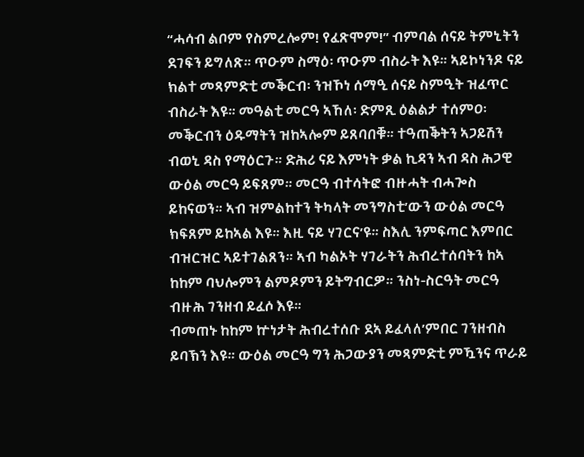“ሓሳብ ልቦም የስምረሎም! የፈጽሞም!” ብምባል ሰናይ ትምኒትን ደገፍን ይግለጽ። ጥዑም ስማዕ፡ ጥዑም ብስራት እዩ። ኣይኮነንዶ ናይ ክልተ መጻምድቲ መቕርብ፡ ንዝኾነ ሰማዒ ሰናይ ስምዒት ዝፈጥር ብስራት እዩ። መዓልቲ መርዓ ኣኸለ፡ ድምጺ ዕልልታ ተሰምዐ፡ መቕርብን ዕዱማትን ዝከኣሎም ይጸባበቑ። ተዓጠቕትን ኣጋይሽን ብወኒ ዳስ የማዕርጉ። ድሕሪ ናይ እምነት ቃል ኪዳን ኣብ ዳስ ሕጋዊ ውዕል መርዓ ይፍጸም። መርዓ ብተሳትፎ ብዙሓት ብሓጐስ ይከናወን። ኣብ ዝምልከተን ትካላት መንግስቲ’ውን ውዕል መርዓ ክፍጸም ይከኣል እዩ። እዚ ናይ ሃገርና’ዩ። ስእሊ ንምፍጣር እምበር ብዝርዝር ኣይተገልጸን። ኣብ ካልኦት ሃገራትን ሕብረተሰባትን ከኣ ከከም ባህሎምን ልምዶምን ይትግብርዎ። ንስነ-ስርዓት መርዓ ብዙሕ ገንዘብ ይፈሶ እዩ።
ብመጠኑ ከከም ኵነታት ሕብረተሰቡ ደኣ ይፈላለ’ምበር ገንዘብስ ይባኽን እዩ። ውዕል መርዓ ግን ሕጋውያን መጻምድቲ ምዃንና ጥራይ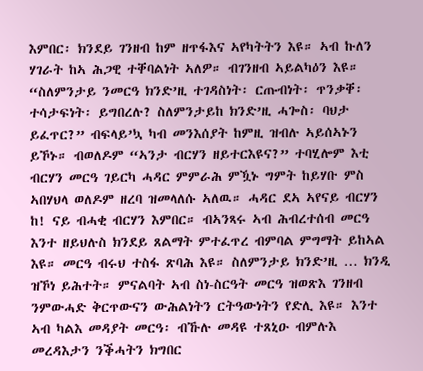እምበር፡ ክንደይ ገንዘብ ከም ዘጥፋእና ኣየካትትን እዩ። ኣብ ኩለን ሃገራት ከኣ ሕጋዊ ተቐባልነት ኣለዎ። ብገንዘብ ኣይልካዕን እዩ። “ስለምንታይ ንመርዓ ክንድ’ዚ ተገዳስነት፡ ርጡብነት፡ ጥንቃቐ፡ ተሳታፍነት፡ ይግበረሉ? ስለምንታይከ ክንድ’ዚ ሓጐስ፡ ባህታ ይፈጥር?” ብፍላይ’ኳ ካብ መንእሰያት ከምዚ ዝብሉ ኣይሰኣኑን ይኾኑ። ብወለዶም “ኣንታ ብርሃን ዘይተርእዩና?” ተባሂሎም እቲ ብርሃን መርዓ ገይርካ ሓዳር ምምራሕ ምዃኑ ግምት ከይሃቡ ምስ ኣበሃህላ ወለዶም ዘረባ ዝመላለሱ ኣለዉ። ሓዳር ደኣ ኣየናይ ብርሃን ከ! ናይ ብሓቂ ብርሃን እምበር። ብኣንጻሩ ኣብ ሕብረተሰብ መርዓ እንተ ዘይህሉስ ክንደይ ጸልማት ምተፈጥረ ብምባል ምግማት ይከኣል እዩ። መርዓ ብሩህ ተስፋ ጽባሕ እዩ። ስለምንታይ ክንድ’ዚ … ክንዲ ዝኾነ ይሕተት። ምናልባት ኣብ ስነ-ስርዓት መርዓ ዝወጽእ ገንዘብ ንምውሓድ ቅርጥውናን ውሕልነትን ርትዓውነትን የድሊ እዩ። እንተ ኣብ ካልእ መዳያት መርዓ፡ ብኹሉ መዳዩ ተጸኒዑ ብምሉእ መረዳእታን ንቕሓትን ክግበር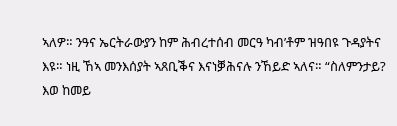ኣለዎ። ንዓና ኤርትራውያን ከም ሕብረተሰብ መርዓ ካብ’ቶም ዝዓበዩ ጉዳያትና እዩ። ነዚ ኸኣ መንእሰያት ኣጸቢቕና እናነቓሕናሉ ንኸይድ ኣለና። “ስለምንታይ? እወ ከመይ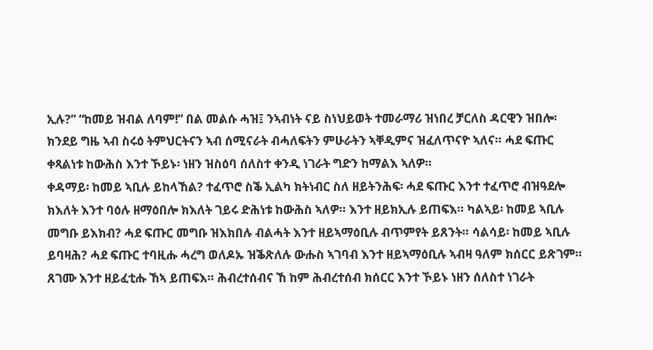ኢሉ?” “ከመይ ዝብል ለባም!” በል መልሱ ሓዝ፤ ንኣብነት ናይ ስነህይወት ተመራማሪ ዝነበረ ቻርለስ ዳርዊን ዝበሎ፡ ክንደይ ግዜ ኣብ ስሩዕ ትምህርትናን ኣብ ሰሚናራት ብሓለፍትን ምሁራትን ኣቐዲምና ዝፈለጥናዮ ኣለና። ሓደ ፍጡር ቀጻልነቱ ከውሕስ እንተ ኾይኑ፡ ነዘን ዝስዕባ ሰለስተ ቀንዲ ነገራት ግድን ከማልእ ኣለዎ።
ቀዳማይ፡ ከመይ ኣቢሉ ይከላኸል? ተፈጥሮ ስቕ ኢልካ ክትነብር ስለ ዘይትንሕፍ፡ ሓደ ፍጡር እንተ ተፈጥሮ ብዝዓደሎ ክእለት እንተ ባዕሉ ዘማዕበሎ ክእለት ገይሩ ድሕነቱ ከውሕስ ኣለዎ። እንተ ዘይክኢሉ ይጠፍእ። ካልኣይ፡ ከመይ ኣቢሉ መግቡ ይእክብ? ሓደ ፍጡር መግቡ ዝእክበሉ ብልሓት እንተ ዘይኣማዕቢሉ ብጥምየት ይጸንት። ሳልሳይ፡ ከመይ ኣቢሉ ይባዛሕ? ሓደ ፍጡር ተባዚሑ ሓረግ ወለዶኡ ዝቕጽለሉ ውሑስ ኣገባብ እንተ ዘይኣማዕቢሉ ኣብዛ ዓለም ክሰርር ይጽገም። ጸገሙ እንተ ዘይፈቲሑ ኸኣ ይጠፍእ። ሕብረተሰብና ኸ ከም ሕብረተሰብ ክሰርር እንተ ኾይኑ ነዘን ሰለስተ ነገራት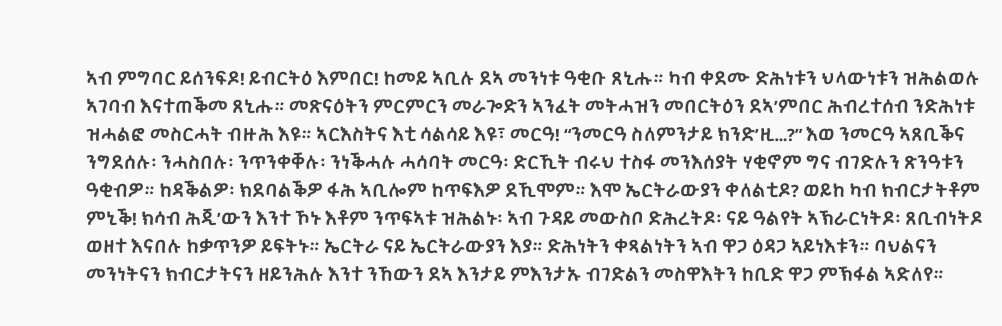ኣብ ምግባር ይሰንፍዶ! ይብርትዕ እምበር! ከመይ ኣቢሉ ደኣ መንነቱ ዓቂቡ ጸኒሑ። ካብ ቀደሙ ድሕነቱን ህላውነቱን ዝሕልወሉ ኣገባብ እናተጠቕመ ጸኒሑ። መጽናዕትን ምርምርን መራጐድን ኣንፈት መትሓዝን መበርትዕን ደኣ’ምበር ሕብረተሰብ ንድሕነቱ ዝሓልፎ መስርሓት ብዙሕ እዩ። ኣርእስትና እቲ ሳልሳይ እዩ፣ መርዓ! “ንመርዓ ስለምንታይ ክንድ’ዚ…?” እወ ንመርዓ ኣጸቢቕና ንግደሰሉ፡ ንሓስበሉ፡ ንጥንቀቐሉ፡ ንነቕሓሉ ሓሳባት መርዓ፡ ድርኺት ብሩህ ተስፋ መንእሰያት ሃቂኖም ግና ብገድሉን ጽንዓቱን ዓቂብዎ። ከዳቕልዎ፡ ክደባልቕዎ ፋሕ ኣቢሎም ከጥፍእዎ ደኺሞም። እሞ ኤርትራውያን ቀለልቲዶ? ወይከ ካብ ክብርታትቶም ምኒቕ! ክሳብ ሕጂ’ውን እንተ ኾኑ እቶም ንጥፍኣቱ ዝሕልኑ፡ ኣብ ጉዳይ መውስቦ ድሕረትዶ፡ ናይ ዓልየት ኣኽራርነትዶ፡ ጸቢብነትዶ ወዘተ እናበሉ ከቃጥንዎ ይፍትኑ። ኤርትራ ናይ ኤርትራውያን እያ። ድሕነትን ቀጻልነትን ኣብ ዋጋ ዕዳጋ ኣይነእቱን። ባህልናን መንነትናን ክብርታትናን ዘይንሕሉ እንተ ንኸውን ደኣ እንታይ ምእንታኡ ብገድልን መስዋእትን ከቢድ ዋጋ ምኽፋል ኣድለየ።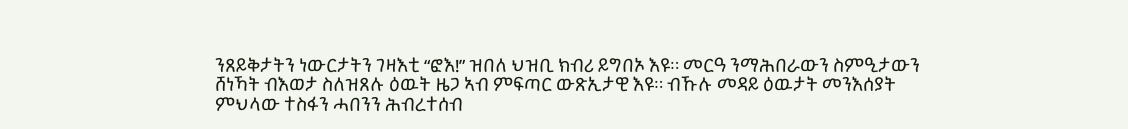ንጸይቅታትን ነውርታትን ገዛእቲ “ፎእ!” ዝበለ ህዝቢ ክብሪ ይግበኦ እዩ። መርዓ ንማሕበራውን ስምዒታውን ሸነኻት ብእወታ ስለዝጸሉ ዕዉት ዜጋ ኣብ ምፍጣር ውጽኢታዊ እዩ። ብኹሉ መዳይ ዕዉታት መንእሰያት ምህላው ተስፋን ሓበንን ሕብረተሰብ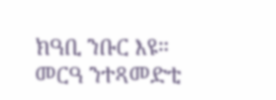ክዓቢ ንቡር እዩ። መርዓ ንተጻመድቲ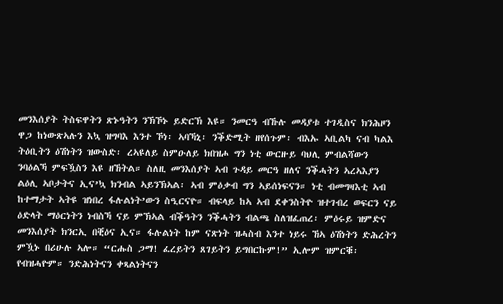መንእሰያት ትስፍዋትን ጽኑዓትን ንኽኾኑ ይድርኽ እዩ። ንመርዓ ብኹሉ መዳያቱ ተገዲስና ክንሕዞን ዋጋ ከነውጽኣሉን እኳ ዝግባእ እንተ ኾነ፡ ኣባኻኒ፡ ንቕድሚት ዘየሰጉም፡ ብእኡ ኣቢልካ ናብ ካልእ ትዕቢትን ዕሽነትን ዝውስድ፡ ረኣዩለይ ስምዑለይ ክበዝሖ ግን ነቲ ውርዙይ ባህሊ ምብልሻውን ንባዕልኻ ምፍዃስን እዩ ዘኸትል። ስለዚ መንእሰያት ኣብ ጉዳይ መርዓ ዘለና ንቕሓትን ኣረኣእያን ልዕሊ ኣቦታትና ኢና’ኳ ክንብል ኣይንኽኣል፡ ኣብ ምዕቃብ ግን ኣይሰነፍናን። ነቲ ብመግዛእቲ ኣብ ከተማታት ኣትዩ ዝነበረ ፋሉልነት’ውን ስዒርናዮ። ብፍላይ ከኣ ኣብ ደቀንስትዮ ዝተገብረ ወፍርን ናይ ዕድላት ማዕርነትን ነብስኻ ናይ ምኽኣል ብቕዓትን ንቕሓትን ብልጫ ስለዝፈጠረ፡ ምዕሩይ ዝምድና መንእሰያት ክንርኢ በቒዕና ኢና። ፋሉልነት ከም ናጽነት ዝሓስብ እንተ ነይሩ ኸኣ ዕሽነትን ድሕረትን ምዃኑ በሪሁሉ ኣሎ። “ርሑስ ጋማ! ፈረይትን ጸገይትን ይግበርኩም!” ኢሎም ዝምርቑ፡ የብዝሓዮም። ንድሕነትናን ቀጻልነትናን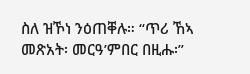ስለ ዝኾነ ንዕጠቐሉ። “ጥሪ ኸኣ መጽአት፡ መርዓ’ምበር በዚሑ፡”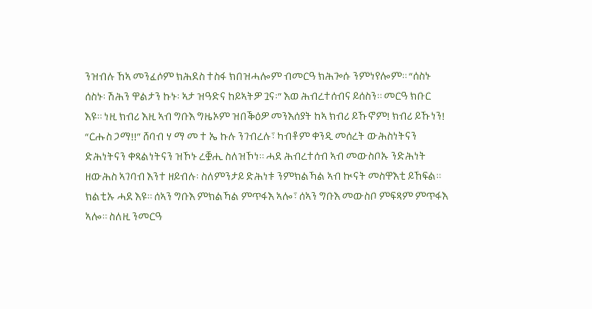ንዝብሉ ኸኣ መንፈሶም ክሕደስ ተስፋ ክበዝሓሎም ብመርዓ ክሕጐሱ ንምነየሎም። “ሰስኑ ሰስኑ፡ ሽሕን ዋልታን ኩኑ፡ ኣታ ዝዓድና ከይኣትዎ ጓና፡” እወ ሕብረተሰብና ይሰስን። መርዓ ክቡር እዩ። ነዚ ክብሪ እዚ ኣብ ግቡእ ግዜኦም ዝበቕዕዎ መንእሰያት ከኣ ክብሪ ይኹኖም! ክብሪ ይኹነን! “ርሑስ ጋማ!!” ሸባብ ሃ ማ መ ተ ኤ ኩሉ ንገብረሉ፣ ካብቶም ቀንዲ መሰረት ውሕስነትናን ድሕነትናን ቀጻልነትናን ዝኾኑ ረቛሒ ስለዝኾነ። ሓደ ሕብረተሰብ ኣብ መውስቦኡ ንድሕነት ዘውሕስ ኣገባብ እንተ ዘይብሉ፡ ስለምንታይ ድሕነቱ ንምክልኻል ኣብ ኲናት መስዋእቲ ይኸፍል። ክልቲኡ ሓደ እዩ። ሰኣን ግቡእ ምክልኻል ምጥፋእ ኣሎ፣ ሰኣን ግቡእ መውስቦ ምፍጻም ምጥፋእ ኣሎ። ስለዚ ንመርዓ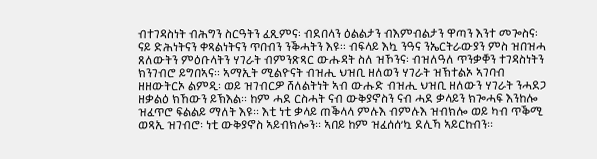ብተገዳስነት ብሕግን ስርዓትን ፈጺምና፡ ብደበላን ዕልልታን ብእምብልታን ዋጣን እንተ መጐስና፡ ናይ ድሕነትናን ቀጻልነትናን ጥበብን ንቕሓትን እዩ። ብፍላይ እኳ ንዓና ንኤርትራውያን ምስ ዝበዝሓ ጸለውትን ምዕቡላትን ሃገራት ብምንጽጻር ውሑዳት ስለ ዝኾንና፡ ብዝለዓለ ጥንቃቐን ተገዳስነትን ክንገብሮ ይግበኣና። ኣማኢት ሚልዮናት ብዝሒ ህዝቢ ዘለወን ሃገራት ዝኽተልኦ ኣገባብ ዘዘውትርኦ ልምዲ፡ ወይ ዝገብርዎ ሸለልትነት ኣብ ውሑድ ብዝሒ ህዝቢ ዘለውን ሃገራት ንሓደጋ ዘቃልዕ ክኸውን ይኽእል። ከም ሓደ ርስሓት ናብ ውቅያኖስን ናብ ሓደ ቃላይን ክጐሓፍ እንከሎ ዝፈጥሮ ፍልልይ ማለት እዩ። እቲ ነቲ ቃላይ ጠቕላላ ምሉእ ብምሉእ ዝብክሎ ወይ ካብ ጥቕሚ ወጻኢ ዝገብሮ፡ ነቲ ውቅያኖስ ኣይብክሎን። ኣበይ ከም ዝፈሰሰ’ኳ ደሊኻ ኣይርከብን።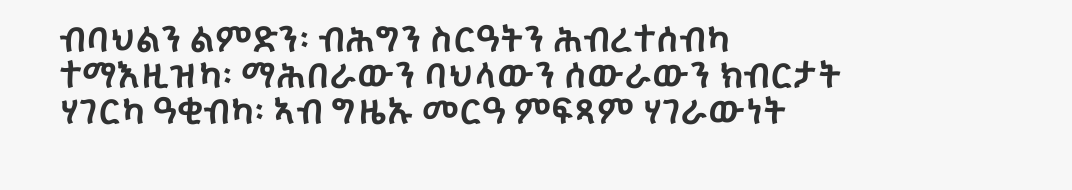ብባህልን ልምድን፡ ብሕግን ስርዓትን ሕብረተሰብካ ተማእዚዝካ፡ ማሕበራውን ባህላውን ሰውራውን ክብርታት ሃገርካ ዓቂብካ፡ ኣብ ግዜኡ መርዓ ምፍጻም ሃገራውነት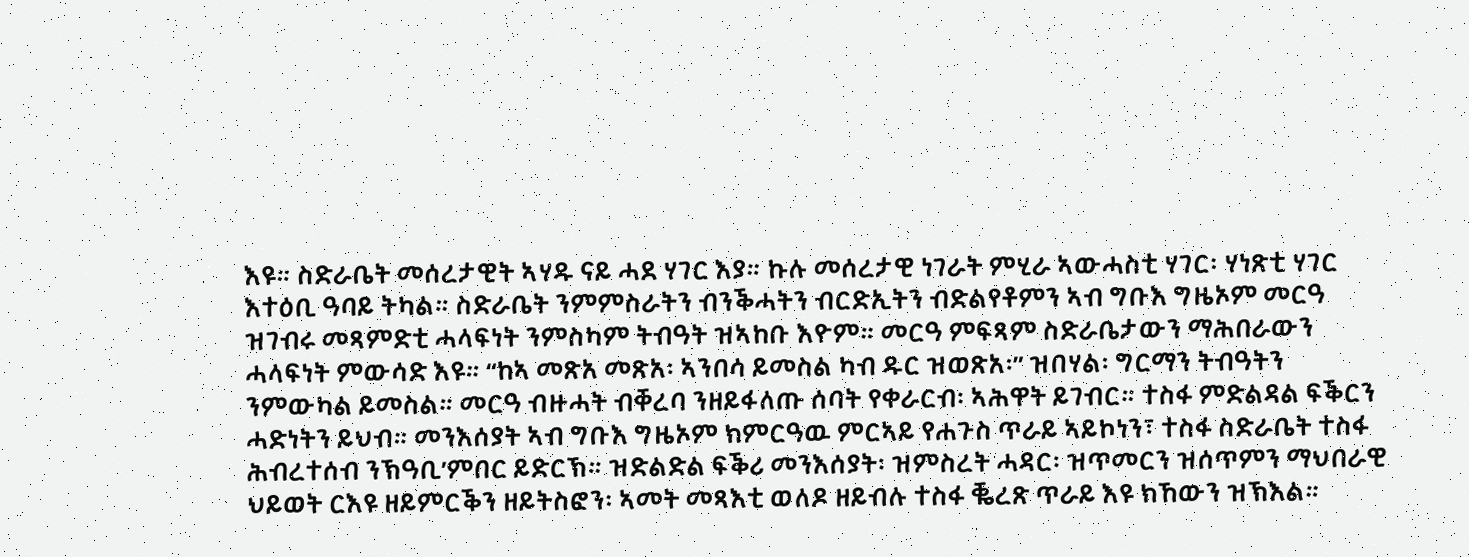እዩ። ስድራቤት መሰረታዊት ኣሃዱ ናይ ሓደ ሃገር እያ። ኩሉ መሰረታዊ ነገራት ምሂራ ኣውሓስቲ ሃገር፡ ሃነጽቲ ሃገር እተዕቢ ዓባይ ትካል። ስድራቤት ንምምስራትን ብንቕሓትን ብርድኢትን ብድልየቶምን ኣብ ግቡእ ግዜኦም መርዓ ዝገብሩ መጻምድቲ ሓላፍነት ንምስካም ትብዓት ዝኣከቡ እዮም። መርዓ ምፍጻም ስድራቤታውን ማሕበራውን ሓላፍነት ምውሳድ እዩ። “ከኣ መጽአ መጽአ፡ ኣንበሳ ይመስል ካብ ዱር ዝወጽአ፡” ዝበሃል፡ ግርማን ትብዓትን ንምውካል ይመስል። መርዓ ብዙሓት ብቐረባ ንዘይፋለጡ ሰባት የቀራርብ፡ ኣሕዋት ይገብር። ተስፋ ምድልዳል ፍቕርን ሓድነትን ይህብ። መንእሰያት ኣብ ግቡእ ግዜኦም ክምርዓዉ ምርኣይ የሐጉስ ጥራይ ኣይኮነን፣ ተስፋ ስድራቤት ተስፋ ሕብረተሰብ ንኽዓቢ’ምበር ይድርኽ። ዝድልድል ፍቕሪ መንእሰያት፡ ዝምስረት ሓዳር፡ ዝጥመርን ዝሰጥምን ማህበራዊ ህይወት ርእዩ ዘይምርቕን ዘይትስፎን፡ ኣመት መጻእቲ ወለዶ ዘይብሉ ተስፋ ቘረጽ ጥራይ እዩ ክኸውን ዝኽእል።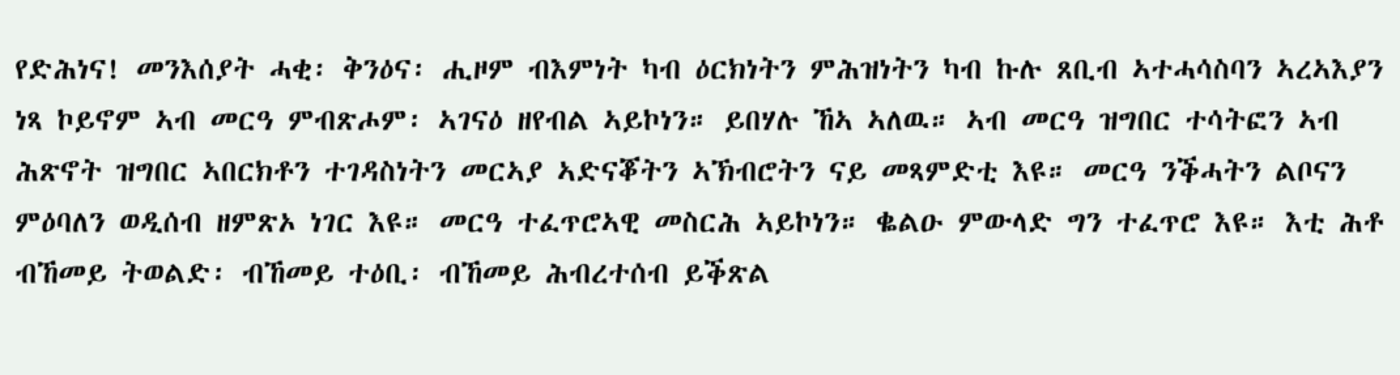የድሕነና! መንእሰያት ሓቂ፡ ቅንዕና፡ ሒዞም ብእምነት ካብ ዕርክነትን ምሕዝነትን ካብ ኩሉ ጸቢብ ኣተሓሳስባን ኣረኣእያን ነጻ ኮይኖም ኣብ መርዓ ምብጽሖም፡ ኣገናዕ ዘየብል ኣይኮነን። ይበሃሉ ኸኣ ኣለዉ። ኣብ መርዓ ዝግበር ተሳትፎን ኣብ ሕጽኖት ዝግበር ኣበርክቶን ተገዳስነትን መርኣያ ኣድናቖትን ኣኽብሮትን ናይ መጻምድቲ እዩ። መርዓ ንቕሓትን ልቦናን ምዕባለን ወዲሰብ ዘምጽኦ ነገር እዩ። መርዓ ተፈጥሮኣዊ መስርሕ ኣይኮነን። ቈልዑ ምውላድ ግን ተፈጥሮ እዩ። እቲ ሕቶ ብኸመይ ትወልድ፡ ብኸመይ ተዕቢ፡ ብኸመይ ሕብረተሰብ ይቕጽል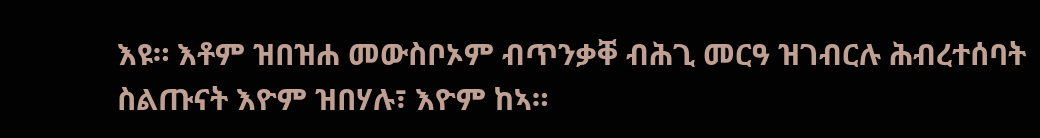እዩ። እቶም ዝበዝሐ መውስቦኦም ብጥንቃቐ ብሕጊ መርዓ ዝገብርሉ ሕብረተሰባት ስልጡናት እዮም ዝበሃሉ፣ እዮም ከኣ።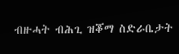ብዙሓት ብሕጊ ዝቖማ ስድራቤታት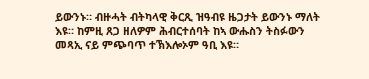ይውንኑ። ብዙሓት ብትካላዊ ቅርጺ ዝዓብዩ ዜጋታት ይውንኑ ማለት እዩ። ከምዚ ጸጋ ዘለዎም ሕብርተሰባት ከኣ ውሑስን ትስፉውን መጻኢ ናይ ምጭባጥ ተኽእሎኦም ዓቢ እዩ።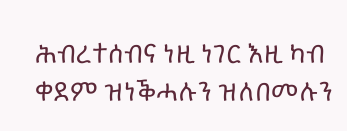ሕብረተሰብና ነዚ ነገር እዚ ካብ ቀደም ዝነቕሓሉን ዝለበመሉን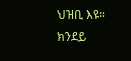ህዝቢ እዩ። ክንደይ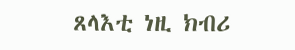ጸላእቲ ነዚ ክብሪ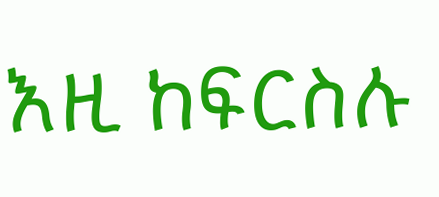እዚ ከፍርስሉ